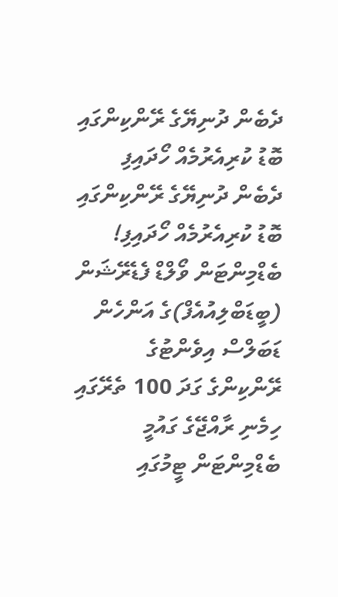ދެބެން ދުނިޔޭގެ ރޭންކިންގައި ބޮޑު ކުރިއެރުމެއް ހޯދައިފި
ދެބެން ދުނިޔޭގެ ރޭންކިންގައި ބޮޑު ކުރިއެރުމެއް ހޯދައިފި!
ބެޑްމިންޓަން ވޯލްޑް ފެޑެރޭޝަން (ބީޑަބްލިއުއެފް)ގެ އަންހެން ޑަބަލްސް އިވެންޓުގެ ރޭންކިންގެ ގަދަ 100 ތެރޭގައި ހިމެނި ރާއްޖޭގެ ގައުމީ ބެޑްމިންޓަން ޓީމުގައި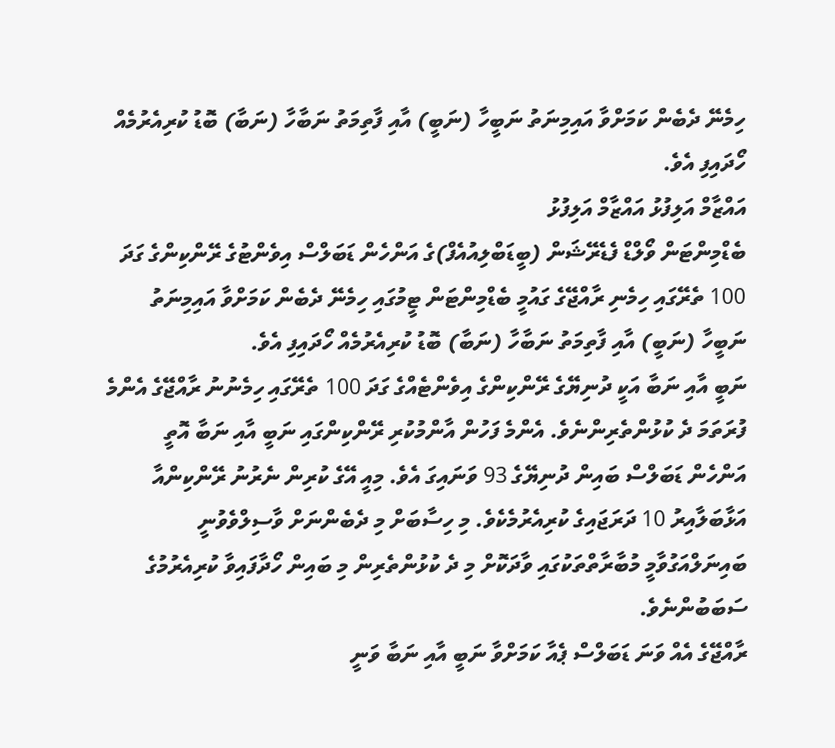ހިމެނޭ ދެބެން ކަމަށްވާ އައިމިނަތު ނަބީހާ (ނަބީ) އާއި ފާތިމަތު ނަބާހާ (ނަބާ) ބޮޑު ކުރިއެރުމެއް ހޯދައިފި އެވެ.
އައްޒާމް އަލިފުޅު އައްޒާމް އަލިފުޅު
ބެޑްމިންޓަން ވޯލްޑް ފެޑެރޭޝަން (ބީޑަބްލިއުއެފް)ގެ އަންހެން ޑަބަލްސް އިވެންޓުގެ ރޭންކިންގެ ގަދަ 100 ތެރޭގައި ހިމެނި ރާއްޖޭގެ ގައުމީ ބެޑްމިންޓަން ޓީމުގައި ހިމެނޭ ދެބެން ކަމަށްވާ އައިމިނަތު ނަބީހާ (ނަބީ) އާއި ފާތިމަތު ނަބާހާ (ނަބާ) ބޮޑު ކުރިއެރުމެއް ހޯދައިފި އެވެ.
ނަބީ އާއި ނަބާ އަކީ ދުނިޔޭގެ ރޭންކިންގެ އިވެންޓެއްގެ ގަދަ 100 ތެރޭގައި ހިމެނުނު ރާއްޖޭގެ އެންމެ ފުރަތަމަ ދެ ކުޅުންތެރިންނެވެ. އެންމެ ފަހުން އާންމުކުރި ރޭންކިންގައި ނަބީ އާއި ނަބާ އޮތީ އަންހެން ޑަބަލްސް ބައިން ދުނިޔޭގެ 93 ވަނައިގަ އެވެ. މިއީ އޭގެ ކުރިން ނެރުނު ރޭންކިންއާ އަޅާބަލާއިރު 10 ދަރަޖައިގެ ކުރިއެރުމެކެވެ. މި ހިސާބަށް މި ދެބެންނަށް ވާސިލްވެވުނީ ބައިނަލްއަގުވާމީ މުބާރާތްތަކުގައި ވާދަކޮށް މި ދެ ކުޅުންތެރިން މި ބައިން ހޯދާފައިވާ ކުރިއެރުމުގެ ސަބަބުންނެވެ.
ރާއްޖޭގެ އެއް ވަނަ ޑަބަލްސް ޕެއާ ކަމަށްވާ ނަބީ އާއި ނަބާ ވަނީ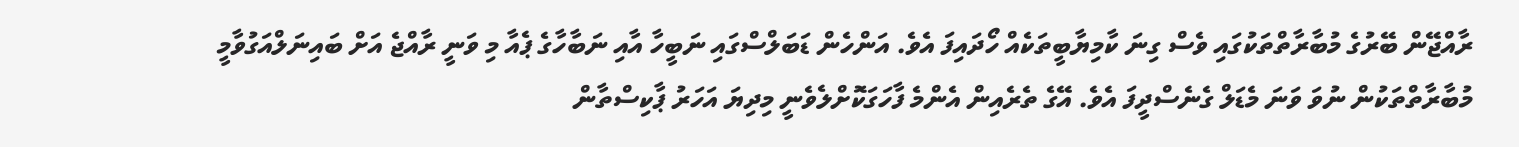ރާއްޖޭން ބޭރުގެ މުބާރާތްތަކުގައި ވެސް ގިނަ ކާމިޔާބީތަކެއް ހޯދައިފަ އެވެ. އަންހެން ޑަބަލްސްގައި ނަބީހާ އާއި ނަބާހާގެ ޕެއާ މި ވަނީ ރާއްޖެ އަށް ބައިނަލްއަގުވާމީ މުބާރާތްތަކުން ނުވަ ވަނަ މެޑަލް ގެނެސްދީފަ އެވެ. އޭގެ ތެރެއިން އެންމެ ފާހަގަކޮށްލެވެނީ މިދިޔަ އަހަރު ޕާކިސްތާން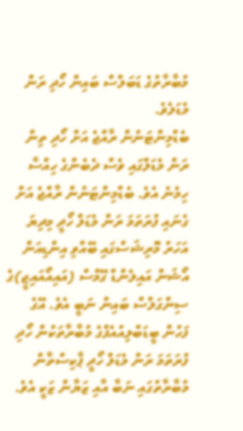މުބާރާތުގެ ޑަބަލްސް ބައިން ހޯދި ރަން މެޑަލެވެ.
ބެޑްމިންޓަނުން ރާއްޖެ އަށް ހޯދި ތިން ރަން މެޑަލްގައި ވެސް ދެބެންގެ ހިއްސާ ހިމެނެ އެވެ. ބެޑްމިންޓަނުން ރާއްޖެ އަށް ގެނައި ފުރަތަމަ ރަން މެޑަލް ހޯދީ މިދިޔަ އަހަރު މޮރިޝަސްގައި ބޭއްވި އިންޑިއަން އޯޝަން އައިލެންޑް ގޭމްސް (އައިއޯއައިޖީ)ގެ ސިންގަލްސް ބައިން ނަބީ އެވެ. އޭގެ ފަހުން ބީޑަބްލިއުއެފްގެ މުބާރާތަކުން ހޯދި ފުރަތަމަ ރަން މެޑަލް ހޯދީ ޕާކިސްތާން މުބާރާތުގައި ނަބާ އާއި ޒަޔާން ޒަކީ އެވެ.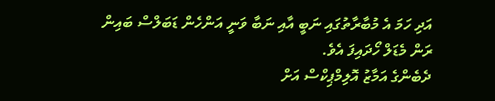އަދި ހަމަ އެ މުބާރާތުގައި ނަބީ އާއި ނަބާ ވަނީ އަންހެން ޑަބަލްސް ބައިން ރަން މެޑަލް ހޯދައިފަ އެވެ.
ދެބެންގެ އަމާޒު އޮލިމްޕިކްސް އަށް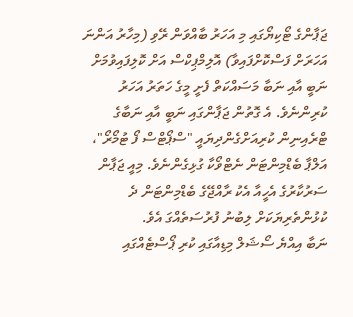ޖަޕާންގެ ޓޯކިޔޯގައި މި އަހަރު ބާއްވަން ރޭވި (މިހާރު އަންނަ އަހަރަށް ފަސްކޮށްފައިވާ) އޮލިމްޕިކްސް އަށް ކޮލިފައިވުމަށް ނަބީ އާއި ނަބާ މަސައްކަތް ފެށީ މީގެ ހަތަރު އަހަރު ކުރިންނެވެ. އެ ގޮތުން ޖަޕާންގައި ނަބީ އާއި ނަބާގެ ޓްރެއިނިން ކުރިއަށްގެންދިޔައީ "ސްޕޯޓްސް ފޯ ޓުމޯރޯ"، އަލްޕާ ބެޑްމިންޓަން ނެޓްވޯކާ ގުޅިގެންނެވެ. މިއީ ޖަޕާން ސަރުކާރުގެ އެހީއާ އެކު ރާއްޖޭގެ ބެޑްމިންޓަން ދެ ކުޅުންތެރިޔަކަށް ލިބުނު ފުރުސަތެއްގަ އެވެ.
ނަބާ އިއްޔެ ސޯޝަލް މިޑިއާގައި ކުރި ޕޯސްޓެއްގައި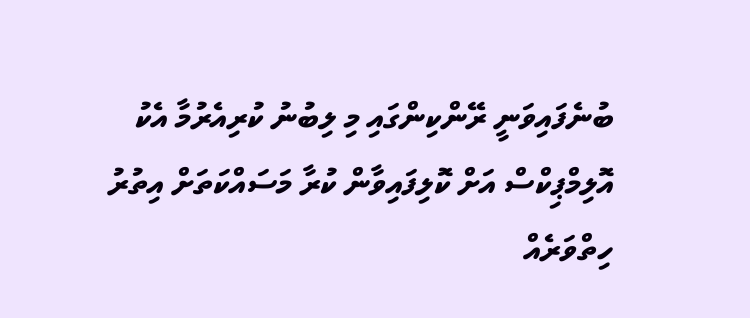ބުނެފައިވަނީ ރޭންކިންގައި މި ލިބުނު ކުރިއެރުމާ އެކު އޮލިމްޕިކްސް އަށް ކޮލިފައިވާން ކުރާ މަސައްކަތަށް އިތުރު ހިތްވަރެއް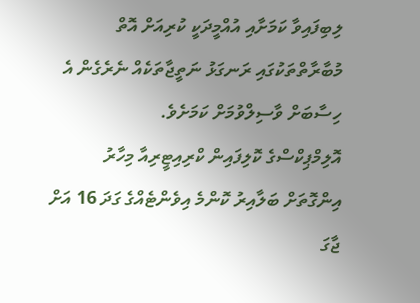ލިބިފައިވާ ކަމަށާއި އުއްމީދަކީ ކުރިއަށް އޮތް މުބާރާތްތަކުގައި ރަނގަޅު ނަތީޖާތަކެއް ނެރެގެން އެ ހިސާބަށް ވާސިލްވުމަށް ކަމަށެވެ.
އޮލިމްޕިކްސްގެ ކޮލިފައިން ކްރިއިޓީރިއާ މިހާރު އިންގޮތަށް ބަލާއިރު ކޮންމެ އިވެންޓެއްގެ ގަދަ 16 އަށް ޖާގަ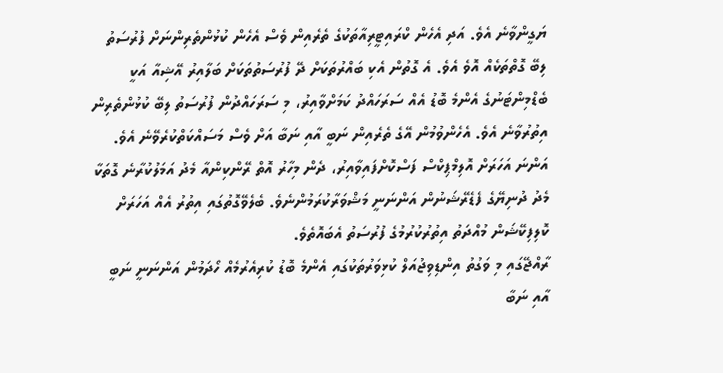ޔަގީންވާނެ އެވެ. އަދި އެހެން ކްރައިޓީރިއާތަކުގެ ތެރެއިން ވެސް އެހެން ކުޅުންތެރިންނަށް ފުރުސަތު ލިބޭ ގޮތްތަކެއް އޮވެ އެވެ. އެ ގޮތުން އެކި ބައްރުތަކަށް ދޭ ފުރުސަތުތަކަށް ބަލާއިރު އޭޝިއާ އަކީ ބެޑްމިންޓަނުގެ އެންމެ ބޮޑު އެއް ސަރަހައްދު ކަމަށްވާއިރު، މި ސަރަހައްދުން ފުރުސަތު ލިބޭ ކުޅުންތެރިން އިތުރުވާނެ އެވެ. އެހެންވުމުން އޭގެ ތެރެއިން ނަބީ އާއި ނަބާ އަށް ވެސް މަސައްކަތްކުރެވޭނެ އެވެ.
އަންނަ އަހަރަށް އޮލިމްޕިކްސް ފަސްކޮށްފައިވާއިރު، ދެން މިހާރު އޮތް ރޭންކިންއާ މެދު އަމަލުކުރާނެ ގޮތަކާ މެދު ދުނިޔޭގެ ފެޑެރޭޝަނުން އަންނަނީ މަޝްވަރާކުރަމުންނެވެ. ބެލެވޭގޮތުގައި އިތުރު އެއް އަހަރަށް ކޮލިފިކޭޝަން މުއްދަތު އިތުރުކުރުމުގެ ފުރުސަތު އެބައޮތެވެ.
ރާއްޖޭގައި މި ވަގުތު އިންޑިވިޖުއަލް ކުޅިވަރުތަކުގައި އެންމެ ބޮޑު ކުރިއެރުމެއް ހޯދަމުން އަންނަނީ ނަބީ އާއި ނަބާ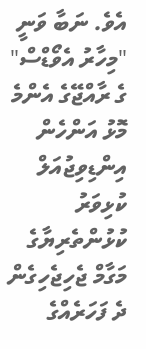އެވެ. ނަބާ ވަނީ "މިހާރު އެވޯޑްސް" ގެ ރާއްޖޭގެ އެންމެ މޮޅު އަންހެން އިންޑިވިޖުއަލް ކުޅިވަރު ކުޅުންތެރިޔާގެ މަގާމް ޖެހިޖެހިގެން ދެ ފަހަރެއްގެ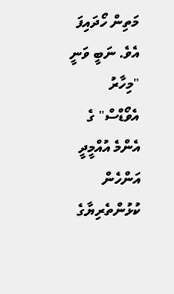މަތިން ހޯދައިފަ އެވެ. ނަބީ ވަނީ "މިހާރު އެވޯޑްސް" ގެ އެންމެ އުއްމީދީ އަންހެން ކުޅުންތެރިޔާގެ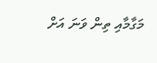މަގާމާއި ތިން ވަނަ އަށް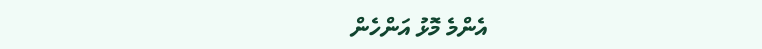އެންމެ މޮޅު އަންހެން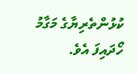ކުޅުންތެރިޔާގެ މަގާމު ހޯދައިފަ އެވެ.